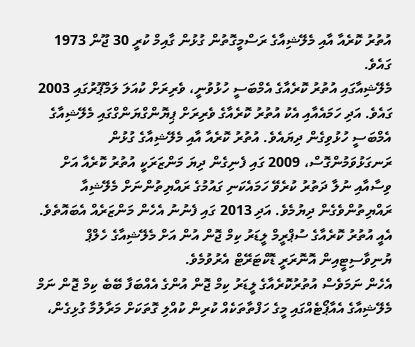އުތުރު ކޮރެއާ އާއި މެލޭޝިއާގެ ރަސްމީގޮތުން ގުޅުން ގާއިމް ކުރީ 30 ޖޫން 1973 ގައެވެ.
މެލޭޝިއާގައި އުތުރު ކޮރެއާގެ އެމްބަސީ ހުޅުވުނީ، ވެރިރަށް ކުއަލަ ލަމްޕޫރުގައި 2003 ގައެވެ. އަދި ހަމައެއާއި އެކު އުތުރު ކޮރެއާގެ ވެރިރަށް ޕިޔޮންގްޔަންގްގައި މެލޭޝިއާގެ އެމްބަސީ ހުޅުވިގެން ދިޔައެވެ. އުތުރު ކޮރެއާ އާއި މެލޭޝިއާގެ ގުޅުން ރަނގަޅުވަމުންގޮސް، 2009 ގައި ފެނިގެން ދިޔަ މަންޒަރަކީ އުތުރު ކޮރެއާ އަށް ވިސާއާއި ނުލާ ދަތުރު ކުރެވޭ ހަމައެކަނި ގައުމުގެ ރައްޔިތުންނަށް މެލޭޝިއާ ރައްޔިތުންވެގެން ދިޔުމެވެ. އަދި 2013 ގައި ފެނުނު އެހެން މަންޒަރެއް އެބައޮތެވެ. އެއީ އުތުރު ކޮރެއާގެ ސުޕްރީމް ލީޑަރު ކިމް ޖޮން އުން އަށް މެލޭޝިއާގެ ހެލްޕް ޔުނިވާސިޓީއިން އޮނޮރަރީ ޑޮކްޓަރޭޓް އެރުވުމެވެ.
އެހެން ނަމަވެސް އުތުރުކޮރެއާގެ ލީޑަރު ކިމް ޖޮން އުންގެ އެއްބަފާ ބޭބެ ކިމް ޖޮން ނަމް މެލޭޝިއާގެ އެއާޕޯޓެއްގައި މީގެ ހަފްތާތަކެއް ކުރިން ކުއްލި ގޮތަކަށް މަރާލުމާ ގުޅިގެން،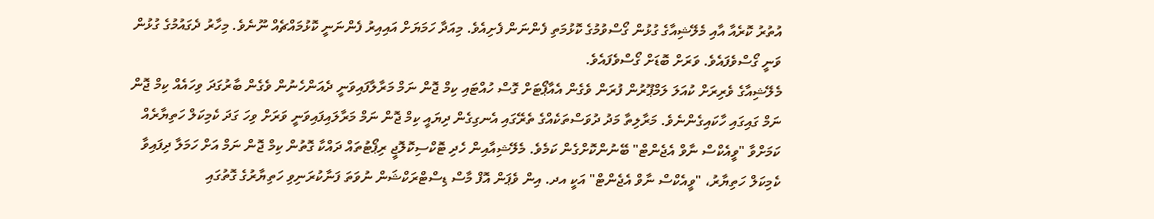އުތުރު ކޮރެއާ އާއި މެލޭޝިއާގެ ގުޅުން ގޯސްވުމުގެ ކޮޅުމަތި ފެންނަން ފެށިއެވެ. މިއަދާ ހަމަޔަށް އައިއިރު ފެންނަނީ ކޮޅުމައްޗެއް ނޫނެވެ. މިހާރު ދެގައުމުގެ ގުޅުން ވަނީ ގޯސްވެފައެވެ. ވަރަށް ބޮޑަށް ގޯސްވެފައެވެ.
މެލޭޝިއާގެ ވެރިރަށް ކުއަލަ ލަމްޕޫރުން ފުރަން ވެގެން އެއާޕޯޓަށް ގޮސް ހުއްޓައި ކިމް ޖޮން ނަމް މަރާލާފައިވަނީ ދެއަންހެނުން ވެގެން ބާރުގަދަ ވިހައެއް ކިމް ޖޮން ނަމް ގައިގައި ހާކައިގެންނެވެ. މަރާލިތާ މަދު ދުވަސްތަކެއްގެ ތެރޭގައި އެނގިގެން ދިޔައީ ކިމް ޖޮން ނަމް މަރާލައިފައިވަނީ ވަރަށް ވިހަ ގަދަ ކެމިކަލް ހަތިޔާރެއް ކަމަށްވާ "ވީއެކްސް ނާވް އެޖެންޓް" ބޭނުންކޮށްގެން ކަމެވެ. މެލޭޝިއާއިން ހެދި ޓޮކްސިކޮލޮޖީ ރިޕޯޓުތައް ދައްކާ ގޮތުން ކިމް ޖޮން ނަމް އަށް ހަމަލާ ދިފައިވާ ކެމިކަލް ހަތިޔާރު، "ވީއެކްސް ނާވް އެޖެންޓް" އަކީ އދ. އިން ވެޕަން އޮފް މާސް ޑިސްޓްރަކްޝަން ނުވަތަ ފަނާކުރަނިވި ހަތިޔާރުގެ ގޮތުގައި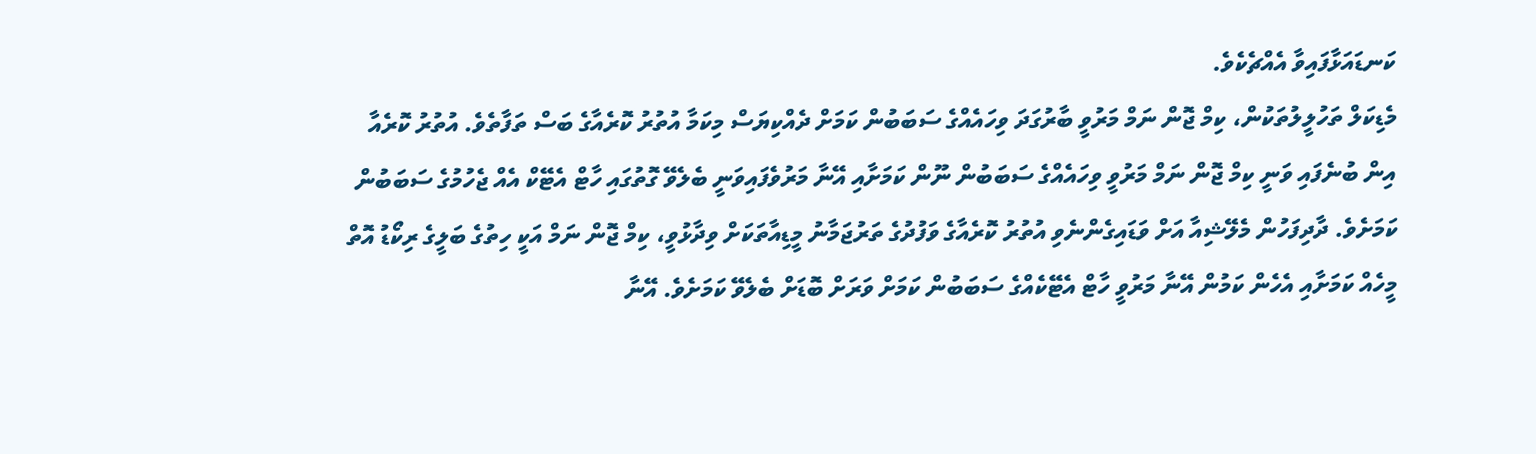ކަނޑައަޅާފައިވާ އެއްޗެކެވެ.
މެޑިކަލް ތަހުލީލުތަކުން، ކިމް ޖޮން ނަމް މަރުވީ ބާރުގަދަ ވިހައެއްގެ ސަބަބުން ކަމަށް ދެއްކިޔަސް މިކަމާ އުތުރު ކޮރެއާގެ ބަސް ތަފާތެވެ. އުތުރު ކޮރެއާ އިން ބުނެފައި ވަނީ ކިމް ޖޮން ނަމް މަރުވީ ވިހައެއްގެ ސަބަބުން ނޫން ކަމަށާއި އޭނާ މަރުވެފައިވަނީ ބެލެވޭ ގޮތުގައި ހާޓް އެޓޭކް އެއް ޖެހުމުގެ ސަބަބުން ކަމަށެވެ. ދާދިފަހުން މެލޭޝިއާ އަށް ވަޑައިގެންނެވި އުތުރު ކޮރެއާގެ ވަފުދުގެ ތަރުޖަމާނު މީޑިއާތަކަށް ވިދާޅުވީ، ކިމް ޖޮން ނަމް އަކީ ހިތުގެ ބަލީގެ ރިކޯޑު އޮތް މީހެއް ކަމަށާއި އެހެން ކަމުން އޭނާ މަރުވީ ހާޓް އެޓޭކެއްގެ ސަބަބުން ކަމަށް ވަރަށް ބޮޑަށް ބެލެވޭ ކަމަށެވެ. އޭނާ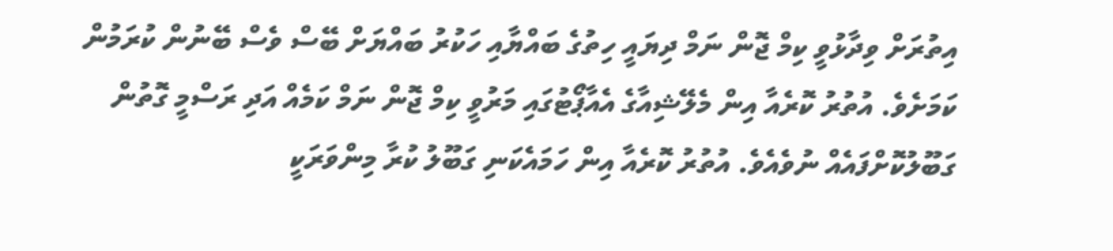އިތުރަށް ވިދާޅުވީ ކިމް ޖޮން ނަމް ދިޔައީ ހިތުގެ ބައްޔާއި ހަކުރު ބައްޔަށް ބޭސް ވެސް ބޭނުން ކުރަމުން ކަމަށެވެ. އުތުރު ކޮރެއާ އިން މެލޭޝިއާގެ އެއާޕޯޓުގައި މަރުވީ ކިމް ޖޮން ނަމް ކަމެއް އަދި ރަސްމީ ގޮތުން ގަބޫލުކޮށްފައެއް ނުވެއެވެ. އުތުރު ކޮރެއާ އިން ހަމައެކަނި ގަބޫލު ކުރާ މިންވަރަކީ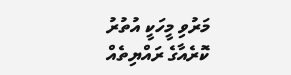މަރުވި މީހަކީ އުތުރު ކޮރެއާގެ ރައްޔިތެއް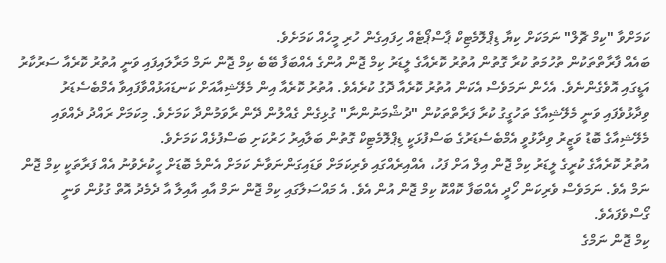ކަމަށްވާ "ކިމް ޗޮލް" ނަމަކަށް ކިޔާ ޑިޕްލޮމެޓިކް ޕާސްޕޯޓެއް ހިފައިގެން ހުރި މީހެއް ކަމަށެވެ.
ބައެއް ފާރާތްތަކުން ތުހުމަތު ކުރާ ގޮތުން އުތުރު ކޮރެއާގެ ލީޑަރު ކިމް ޖޮން އުންގެ އެއްބަފާ ބޭބެ ކިމް ޖޮން ނަމް މަރާލައިފައި ވަނީ އުތުރު ކޮރެއާ ސަރުކާރު އަޑީގައި އޮވެގެންނެވެ. އެހެން ނަމަވެސް އެކަން އުތުރު ކޮރެއާ ދޮގު ކުރެއެވެ. އުތުރު ކޮރެއާ އިން މެލޭޝިއާއަށް ކަނޑައަޅުއްވާފައިވާ އެމްބެސެޑަރު ވިދާޅުވެފައި ވަނީ މެލޭޝިއާގެ ތަހުގީގު ކުރާ ފަރާތްތަކުން "ދުޝްމަނުންނާ" ގުޅިގެން ގެއްލުން ދޭން ރާވަމުންދާ ކަމަށެވެ. މިކަމަށް ރައްދު ދެއްވައި މެލޭޝިއާގެ ބޮޑު ވަޒީރު ވިދާޅުވީ އެމްބެސެޑަރުގެ ބަސްފުޅަކީ ޑިޕްލޮމެޓިކް ގޮތުން ބަލާއިރު ހަރުކަށި ބަސްފުޅެއް ކަމަށެވެ.
އުތުރު ކޮރެއާގެ ކުރީގެ ލީޑަރު ކިމް ޖޮން އިލް އަށް ފަހު، އެއްއިރެއްގައި ވެރިކަމަށް ވަޑައިގަންނަވާނެ ކަމަށް އެންމެ ބޮޑަށް ހީކުރެވުނު އެއް ފަރާތަކީ ކިމް ޖޮން ނަމް އެވެ. ނަމަވެސް ވެރިކަން ހޯދީ އެއްބަފާ ކޮއްކޮ ކިމް ޖޮން އުން އެވެ. އެ މައްސަލާގައި ކިމް ޖޮން ނަމް އާއި އާއިލާ އާ ދެމެދު އޮތް ގުޅުން ވަނީ ގޯސްވެފައެވެ.
ކިމް ޖޮން ނަމްގެ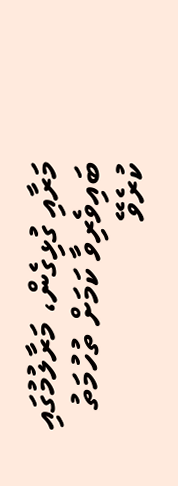މަރާއި ގުޅިގެން، މަރާލުމުގައި ބައިވެރިވާ ކަމަށް ތުހުމަތު ކުރެވޭ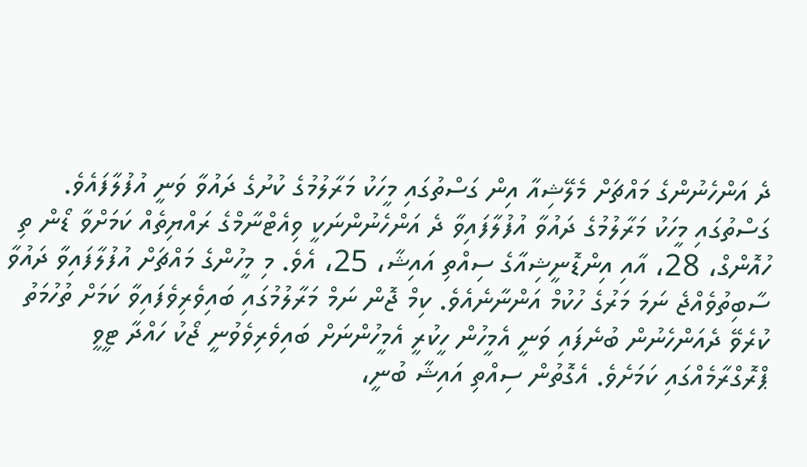ދެ އަންހެނުންގެ މައްޗަށް މެލޭޝިއާ އިން ގަސްތުގައި މީހަކު މަރާލުމުގެ ކުށުގެ ދައުވާ ވަނީ އުފުލާފައެވެ. ގަސްތުގައި މީހަކު މަރާލުމުގެ ދައުވާ އުފުލާފައިވާ ދެ އަންހެނުންނަކީ ވިއެޓްނާމްގެ ރައްޔިތެއް ކަމަށްވާ ޑޯން ތި ހުއޮންގް، 28، އާއި އިންޑޮނީޝިއާގެ ސިއްތި އައިޝާ، 25، އެވެ. މި މީހުންގެ މައްޗަށް އުފުލާފައިވާ ދައުވާ ސާބިތުވެއްޖެ ނަމަ މަރުގެ ހުކުމް އަންނާނެއެވެ. ކިމް ޖޮން ނަމް މަރާލުމުގައި ބައިވެރިވެފައިވާ ކަމަށް ތުހުމަތު ކުރެވޭ ދެއަންހެނުން ބުނެފައި ވަނީ އެމީހުން ހީކުރީ އެމީހުންނަށް ބައިވެރިވެވުނީ ޖޯކު ހައްދާ ޓީވީ ޕްރޮގްރާމެއްގައި ކަމަށެވެ. އެގޮތުން ސިއްތި އައިޝާ ބުނީ،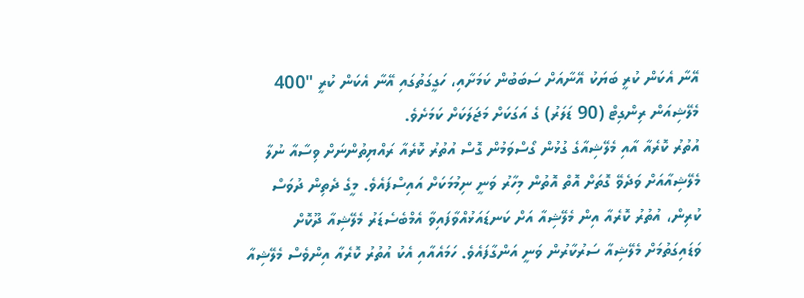އޭނާ އެކަން ކުރީ ބަޔަކު އޭނާއަށް ސަބަބުން ކަމަށާއި، ހަގީގަތުގައި އޭނާ އެކަން ކުރީ "400 މެލޭޝިއަން ރިންގިޓް (90 ޑަލަރު) ގެ އަގަކަށް މަޖަލަކަށް ކަމަށެވެ.
އުތުރު ކޮރެއާ އާއި މެލޭޝިއާގެ ގުޅުން ގޯސްވަމުން ގޮސް އުތުރު ކޮރެއާ ރައްޔިތުންނަށް ވިސާއާ ނުލާ މެލޭޝިއާއަށް ވަދެވޭ ގޮތަށް އޮތް އޮތުން މިހާރު ވަނީ ނިމުމަކަށް އައިސްފައެވެ. މީގެ ދެތިން ދުވަސް ކުރިން، އުތުރު ކޮރެއާ އިން މެލޭޝިއާ އަށް ކަނޑައަޅުއްވާފައިވާ އެމްބެސެޑަރު މެލޭޝިއާ ދޫކޮށް ވަޑައިގަތުމަށް މެލޭޝިއާ ސަރުކާރުން ވަނީ އަންގާފައެވެ. ހަމައެއާއި އެކު އުތުރު ކޮރެއާ އިންވެސް މެލޭޝިއާ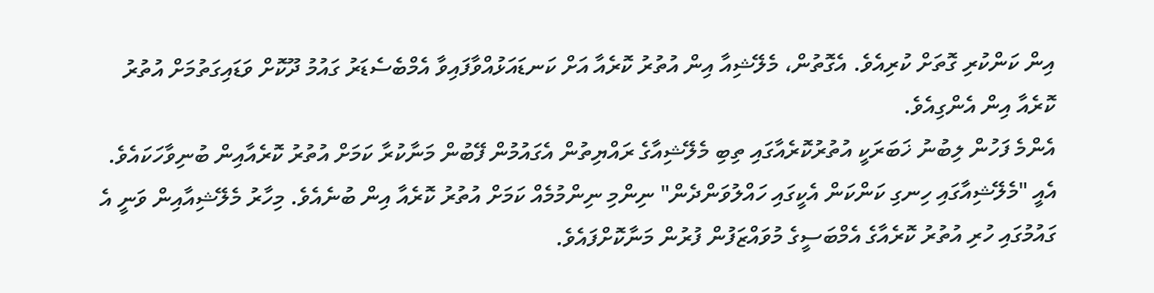އިން ކަންކުރި ގޮތަށް ކުރިއެވެ. އެގޮތުން، މެލޭޝިއާ އިން އުތުރު ކޮރެއާ އަށް ކަނޑައަޅުއްވާފައިވާ އެމްބެސެޑަރު ގައުމު ދޫކޮށް ވަޑައިގަތުމަށް އުތުރު ކޮރެއާ އިން އެންގިއެވެ.
އެންމެ ފަހުން ލިބުނު ޚަބަރަކީ އުތުރުކޮރެއާގައި ތިބި މެލޭޝިއާގެ ރައްޔިތުން އެގައުމުން ފޭބުން މަނާކުރާ ކަމަށް އުތުރު ކޮރެއާއިން ބުނިވާހަކައެވެ. އެއީ "މެލޭޝިއާގައި ހިނގި ކަންކަން އެކީގައި ހައްލުވަންދެން" ނިންމި ނިންމުމެއް ކަމަށް އުތުރު ކޮރެއާ އިން ބުނެއެވެ. މިހާރު މެލޭޝިއާއިން ވަނީ އެ ގައުމުގައި ހުރި އުތުރު ކޮރެއާގެ އެމްބަސީގެ މުވައްޒަފުން ފުރުން މަނާކޮށްފައެވެ.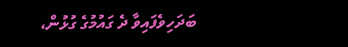ބަދަހިވެފައިވާ ދެ ގައުމުގެ ގުޅުން،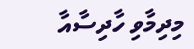މިދިމާވި ހާދިސާއާ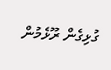ގުޅިގެން ރޫޅެމުން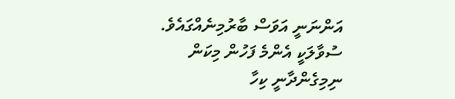އަންނަނީ އަވަސް ބާރުމިނެއްގައެވެ. ސުވާލަކީ އެންމެ ފަހުން މިކަން ނިމިގެންދާނީ ކިހާ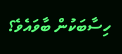ހިސާބަކުން ބާވައެވެ؟